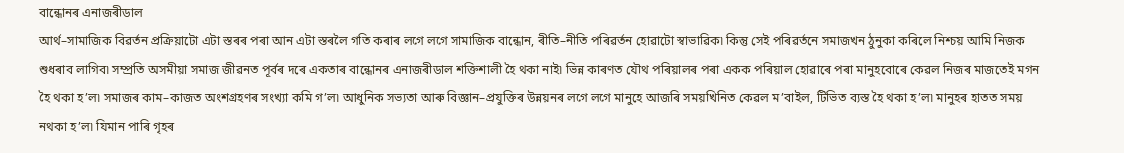বান্ধোনৰ এনাজৰীডাল
আর্থ–সামাজিক বিৱর্তন প্রক্রিয়াটো এটা স্তৰৰ পৰা আন এটা স্তৰলৈ গতি কৰাৰ লগে লগে সামাজিক বান্ধোন, ৰীতি–নীতি পৰিৱর্তন হোৱাটো স্বাভাৱিক৷ কিন্তু সেই পৰিৱর্তনে সমাজখন ঠুনুকা কৰিলে নিশ্চয় আমি নিজক শুধৰাব লাগিব৷ সম্প্রতি অসমীয়া সমাজ জীৱনত পূর্বৰ দৰে একতাৰ বান্ধোনৰ এনাজৰীডাল শক্তিশালী হৈ থকা নাই৷ ভিন্ন কাৰণত যৌথ পৰিয়ালৰ পৰা একক পৰিয়াল হোৱাৰে পৰা মানুহবোৰে কেৱল নিজৰ মাজতেই মগন হৈ থকা হ’ল৷ সমাজৰ কাম–কাজত অংশগ্রহণৰ সংখ্যা কমি গ’ল৷ আধুনিক সভ্যতা আৰু বিজ্ঞান–প্রযুক্তিৰ উন্নয়নৰ লগে লগে মানুহে আজৰি সময়খিনিত কেৱল ম’বাইল, টিভিত ব্যস্ত হৈ থকা হ’ল৷ মানুহৰ হাতত সময় নথকা হ’ল৷ যিমান পাৰি গৃহৰ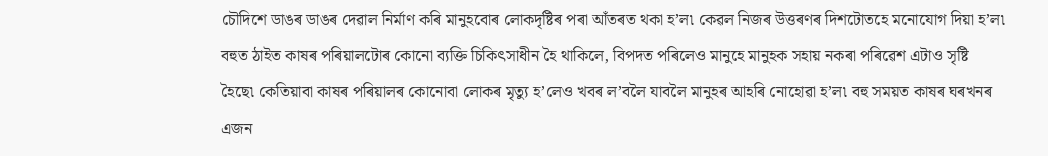চৌদিশে ডাঙৰ ডাঙৰ দেৱাল নির্মাণ কৰি মানুহবোৰ লোকদৃষ্টিৰ পৰা আঁতৰত থকা হ’ল৷ কেৱল নিজৰ উত্তৰণৰ দিশটোতহে মনোযোগ দিয়া হ’ল৷ বহুত ঠাইত কাষৰ পৰিয়ালটোৰ কোনো ব্যক্তি চিকিৎসাধীন হৈ থাকিলে, বিপদত পৰিলেও মানুহে মানুহক সহায় নকৰা পৰিৱেশ এটাও সৃষ্টি হৈছে৷ কেতিয়াবা কাষৰ পৰিয়ালৰ কোনোবা লোকৰ মৃত্যু হ’লেও খবৰ ল’বলৈ যাবলৈ মানুহৰ আহৰি নোহোৱা হ’ল৷ বহু সময়ত কাষৰ ঘৰখনৰ এজন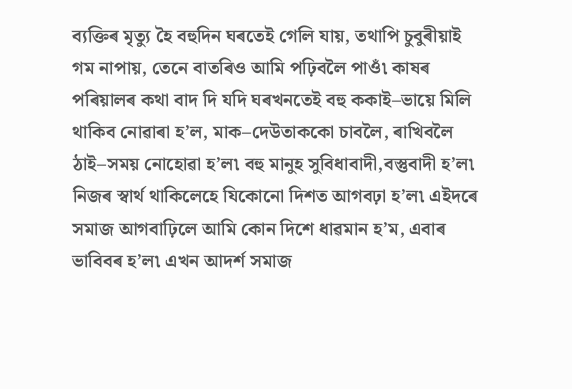ব্যক্তিৰ মৃত্যু হৈ বহুদিন ঘৰতেই গেলি যায়, তথাপি চুবুৰীয়াই গম নাপায়, তেনে বাতৰিও আমি পঢ়িবলৈ পাওঁ৷ কাষৰ পৰিয়ালৰ কথা বাদ দি যদি ঘৰখনতেই বহু ককাই–ভায়ে মিলি থাকিব নোৱাৰা হ’ল, মাক–দেউতাককো চাবলৈ, ৰাখিবলৈ ঠাই–সময় নোহোৱা হ’ল৷ বহু মানুহ সুবিধাবাদী,বস্তুবাদী হ’ল৷ নিজৰ স্বার্থ থাকিলেহে যিকোনো দিশত আগবঢ়া হ’ল৷ এইদৰে সমাজ আগবাঢ়িলে আমি কোন দিশে ধাৱমান হ’ম, এবাৰ ভাবিবৰ হ’ল৷ এখন আদর্শ সমাজ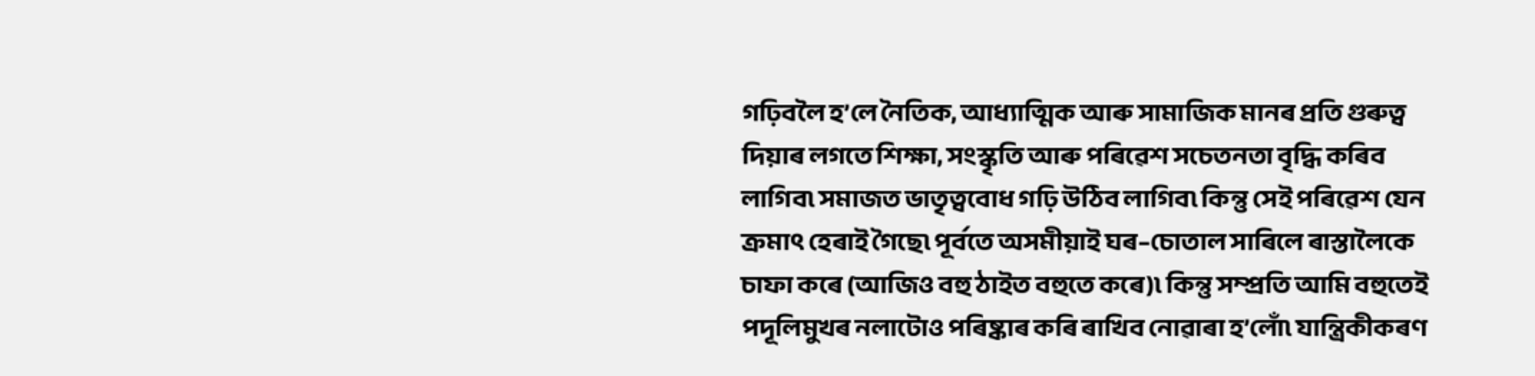গঢ়িবলৈ হ’লে নৈতিক, আধ্যাত্মিক আৰু সামাজিক মানৰ প্রতি গুৰুত্ব দিয়াৰ লগতে শিক্ষা, সংস্কৃতি আৰু পৰিৱেশ সচেতনতা বৃদ্ধি কৰিব লাগিব৷ সমাজত ভাতৃত্ববোধ গঢ়ি উঠিব লাগিব৷ কিন্তু সেই পৰিৱেশ যেন ক্রমাৎ হেৰাই গৈছে৷ পূর্বতে অসমীয়াই ঘৰ–চোতাল সাৰিলে ৰাস্তালৈকে চাফা কৰে (আজিও বহু ঠাইত বহুতে কৰে)৷ কিন্তু সম্প্রতি আমি বহুতেই পদূলিমুখৰ নলাটোও পৰিষ্কাৰ কৰি ৰাখিব নোৱাৰা হ’লোঁ৷ যান্ত্রিকীকৰণ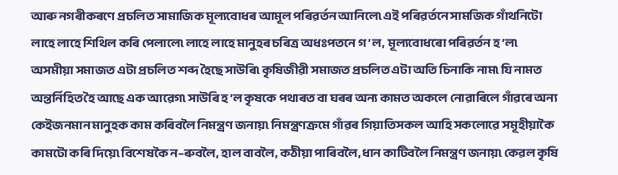আৰু নগৰীকৰণে প্রচলিত সামাজিক মূল্যবোধৰ আমূল পৰিৱর্তন আনিলে৷ এই পৰিৱর্তনে সামজিক গাঁথনিটো লাহে লাহে শিথিল কৰি পেলালে৷ লাহে লাহে মানুহৰ চৰিত্র অধঃপতনে গ’ল, মূল্যবোধৰো পৰিৱর্তন হ’ল৷
অসমীয়া সমাজত এটা প্রচলিত শব্দ হৈছে সাউৰি৷ কৃষিজীৱী সমাজত প্রচলিত এটা অতি চিনাকি নাম৷ যি নামত অন্তর্নিহিত হৈ আছে এক আৱেগ৷ সাউৰি হ’ল কৃষকে পথাৰত বা ঘৰৰ অন্য কামত অকলে নোৱাৰিলে গাঁৱৰে অন্য কেইজনমান মানুহক কাম কৰিবলৈ নিমন্ত্রণ জনায়৷ নিমন্ত্রণক্রমে গাঁৱৰ গিয়াতিসকল আহি সকলোৱে সমূহীয়াকৈ কামটো কৰি দিয়ে৷ বিশেষকৈ ন–ৰুবলৈ, হাল বাবলৈ, কঠীয়া পাৰিবলৈ, ধান কাটিবলৈ নিমন্ত্রণ জনায়৷ কেৱল কৃষি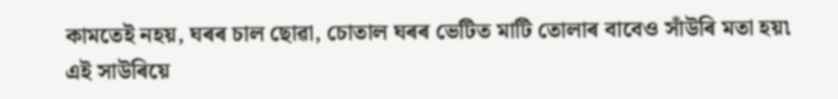কামতেই নহয়, ঘৰৰ চাল ছোৱা, চোতাল ঘৰৰ ভেটিত মাটি তোলাৰ বাবেও সাঁউৰি মতা হয়৷ এই সাউৰিয়ে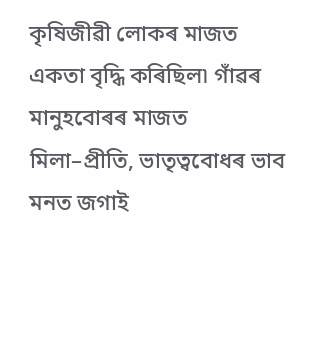কৃষিজীৱী লোকৰ মাজত একতা বৃদ্ধি কৰিছিল৷ গাঁৱৰ মানুহবোৰৰ মাজত মিলা–প্রীতি, ভাতৃত্ববোধৰ ভাব মনত জগাই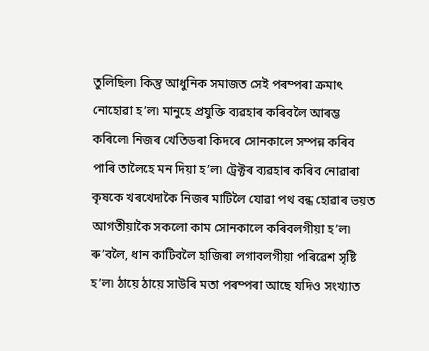তুলিছিল৷ কিন্তু আধুনিক সমাজত সেই পৰম্পৰা ক্রমাৎ নোহোৱা হ’ল৷ মানুহে প্রযুক্তি ব্যৱহাৰ কৰিবলৈ আৰম্ভ কৰিলে৷ নিজৰ খেতিডৰা কিদৰে সোনকালে সম্পন্ন কৰিব পাৰি তালৈহে মন দিয়া হ’ল৷ ট্ৰেক্টৰ ব্যৱহাৰ কৰিব নোৱাৰা কৃষকে খৰখেদাকৈ নিজৰ মাটিলৈ যোৱা পথ বন্ধ হোৱাৰ ভয়ত আগতীয়াকৈ সকলো কাম সোনকালে কৰিবলগীয়া হ’ল৷ ৰু’বলৈ, ধান কাটিবলৈ হাজিৰা লগাবলগীয়া পৰিৱেশ সৃষ্টি হ’ল৷ ঠায়ে ঠায়ে সাউৰি মতা পৰম্পৰা আছে যদিও সংখ্যাত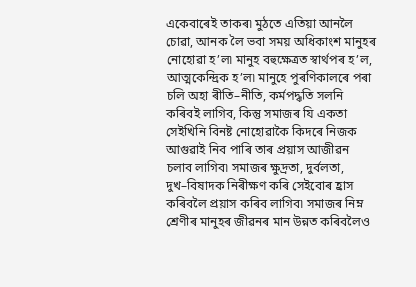একেবাৰেই তাকৰ৷ মুঠতে এতিয়া আনলৈ চোৱা, আনক লৈ ভবা সময় অধিকাংশ মানুহৰ নোহোৱা হ’ল৷ মানুহ বহুক্ষেত্রত স্বার্থপৰ হ’ল, আত্মকেন্দ্রিক হ’ল৷ মানুহে পুৰণিকালৰে পৰা চলি অহা ৰীতি–নীতি, কর্মপদ্ধতি সলনি কৰিবই লাগিব, কিন্তু সমাজৰ যি একতা সেইখিনি বিনষ্ট নোহোৱাকৈ কিদৰে নিজক আগুৱাই নিব পাৰি তাৰ প্রয়াস আজীৱন চলাব লাগিব৷ সমাজৰ ক্ষুদ্রতা, দুর্বলতা, দুখ–বিষাদক নিৰীক্ষণ কৰি সেইবোৰ হ্রাস কৰিবলৈ প্রয়াস কৰিব লাগিব৷ সমাজৰ নিম্ন শ্রেণীৰ মানুহৰ জীৱনৰ মান উন্নত কৰিবলৈও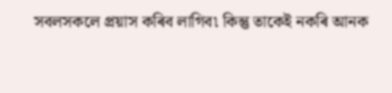সবলসকলে প্রয়াস কৰিব লাগিব৷ কিন্তু তাকেই নকৰি আনক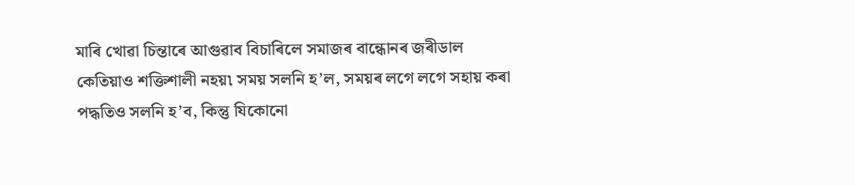মাৰি খোৱা চিন্তাৰে আগুৱাব বিচাৰিলে সমাজৰ বান্ধোনৰ জৰীডাল কেতিয়াও শক্তিশালী নহয়৷ সময় সলনি হ’ল, সময়ৰ লগে লগে সহায় কৰা পদ্ধতিও সলনি হ’ব, কিন্তু যিকোনো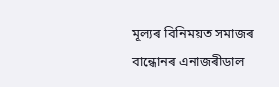মূল্যৰ বিনিময়ত সমাজৰ বান্ধোনৰ এনাজৰীডাল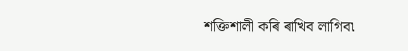শক্তিশালী কৰি ৰাখিব লাগিব৷